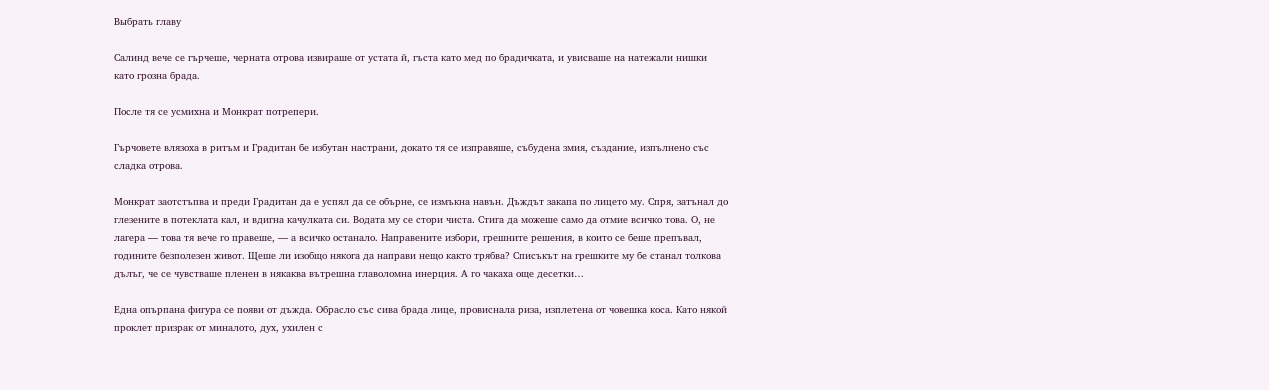Выбрать главу

Салинд вече се гърчеше, черната отрова извираше от устата й, гъста като мед по брадичката, и увисваше на натежали нишки като грозна брада.

После тя се усмихна и Монкрат потрепери.

Гърчовете влязоха в ритъм и Градитан бе избутан настрани, докато тя се изправяше, събудена змия, създание, изпълнено със сладка отрова.

Монкрат заотстъпва и преди Градитан да е успял да се обърне, се измъкна навън. Дъждът закапа по лицето му. Спря, затънал до глезените в потеклата кал, и вдигна качулката си. Водата му се стори чиста. Стига да можеше само да отмие всичко това. О, не лагера — това тя вече го правеше, — а всичко останало. Направените избори, грешните решения, в които се беше препъвал, годините безполезен живот. Щеше ли изобщо някога да направи нещо както трябва? Списъкът на грешките му бе станал толкова дълъг, че се чувстваше пленен в някаква вътрешна главоломна инерция. А го чакаха още десетки…

Една опърпана фигура се появи от дъжда. Обрасло със сива брада лице, провиснала риза, изплетена от човешка коса. Като някой проклет призрак от миналото, дух, ухилен с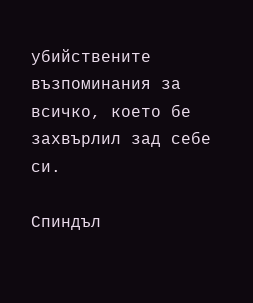убийствените възпоминания за всичко, което бе захвърлил зад себе си.

Спиндъл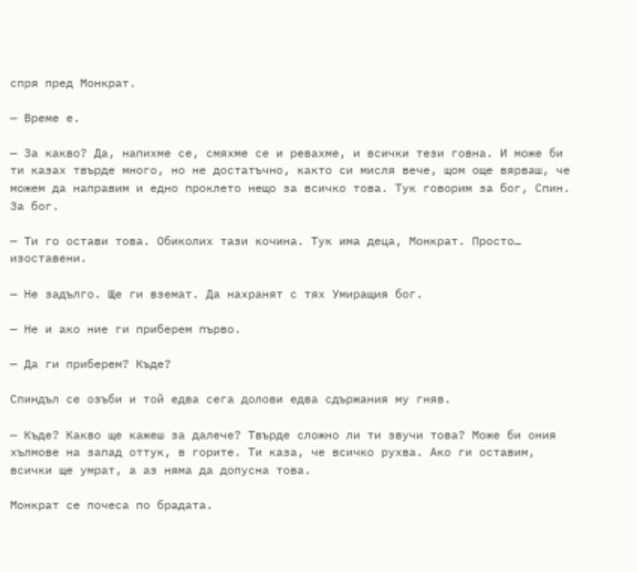спря пред Монкрат.

— Време е.

— За какво? Да, напихме се, смяхме се и ревахме, и всички тези говна. И може би ти казах твърде много, но не достатъчно, както си мисля вече, щом още вярваш, че можем да направим и едно проклето нещо за всичко това. Тук говорим за бог, Спин. За бог.

— Ти го остави това. Обиколих тази кочина. Тук има деца, Монкрат. Просто… изоставени.

— Не задълго. Ще ги вземат. Да нахранят с тях Умиращия бог.

— Не и ако ние ги приберем първо.

— Да ги приберем? Къде?

Спиндъл се озъби и той едва сега долови едва сдържания му гняв.

— Къде? Какво ще кажеш за далече? Твърде сложно ли ти звучи това? Може би ония хълмове на запад оттук, в горите. Ти каза, че всичко рухва. Ако ги оставим, всички ще умрат, а аз няма да допусна това.

Монкрат се почеса по брадата.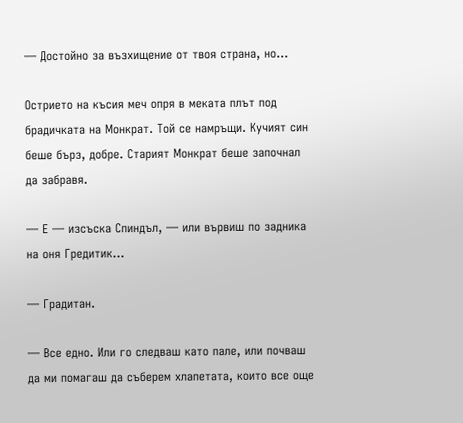— Достойно за възхищение от твоя страна, но…

Острието на късия меч опря в меката плът под брадичката на Монкрат. Той се намръщи. Кучият син беше бърз, добре. Старият Монкрат беше започнал да забравя.

— Е — изсъска Спиндъл, — или вървиш по задника на оня Гредитик…

— Градитан.

— Все едно. Или го следваш като пале, или почваш да ми помагаш да съберем хлапетата, които все още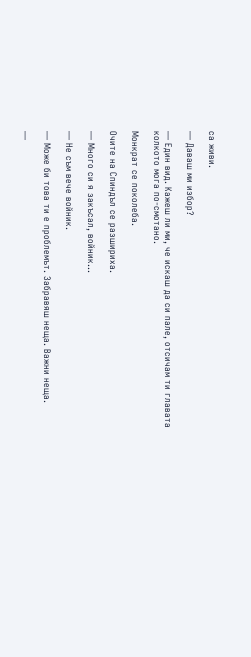са живи.

— Даваш ми избор?

— Един вид. Кажеш ли ми, че искаш да си пале, отсичам ти главата колкото мога по-смотано.

Монкрат се поколеба.

Очите на Спиндъл се разшириха.

— Много си я закъсал, войник…

— Не съм вече войник.

— Може би това ти е проблемът. Забравяш неща. Важни неща.

—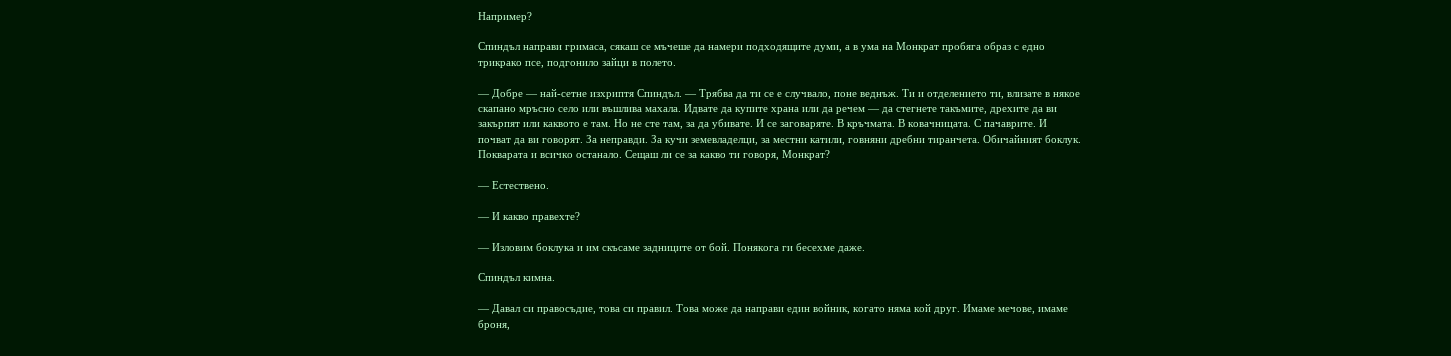Например?

Спиндъл направи гримаса, сякаш се мъчеше да намери подходящите думи, а в ума на Монкрат пробяга образ с едно трикрако псе, подгонило зайци в полето.

— Добре — най-сетне изхриптя Спиндъл. — Трябва да ти се е случвало, поне веднъж. Ти и отделението ти, влизате в някое скапано мръсно село или въшлива махала. Идвате да купите храна или да речем — да стегнете такъмите, дрехите да ви закърпят или каквото е там. Но не сте там, за да убивате. И се заговаряте. В кръчмата. В ковачницата. С пачаврите. И почват да ви говорят. За неправди. За кучи земевладелци, за местни катили, говняни дребни тиранчета. Обичайният боклук. Покварата и всичко останало. Сещаш ли се за какво ти говоря, Монкрат?

— Естествено.

— И какво правехте?

— Изловим боклука и им скъсаме задниците от бой. Понякога ги бесехме даже.

Спиндъл кимна.

— Давал си правосъдие, това си правил. Това може да направи един войник, когато няма кой друг. Имаме мечове, имаме броня,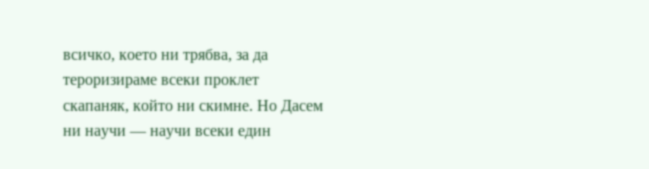всичко, което ни трябва, за да тероризираме всеки проклет скапаняк, който ни скимне. Но Дасем ни научи — научи всеки един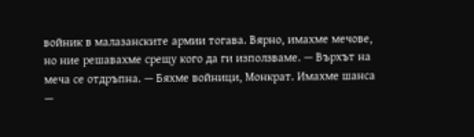войник в малазанските армии тогава. Вярно, имахме мечове, но ние решавахме срещу кого да ги използваме. — Върхът на меча се отдръпна. — Бяхме войници, Монкрат. Имахме шанса —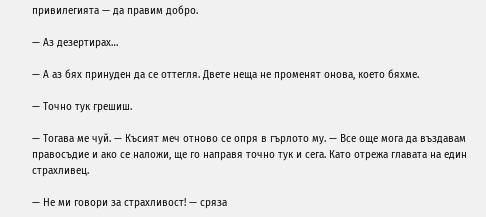привилегията — да правим добро.

— Аз дезертирах…

— А аз бях принуден да се оттегля. Двете неща не променят онова, което бяхме.

— Точно тук грешиш.

— Тогава ме чуй. — Късият меч отново се опря в гърлото му. — Все още мога да въздавам правосъдие и ако се наложи, ще го направя точно тук и сега. Като отрежа главата на един страхливец.

— Не ми говори за страхливост! — сряза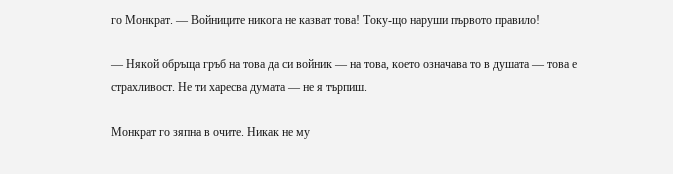го Монкрат. — Войниците никога не казват това! Току-що наруши първото правило!

— Някой обръща гръб на това да си войник — на това, което означава то в душата — това е страхливост. Не ти харесва думата — не я търпиш.

Монкрат го зяпна в очите. Никак не му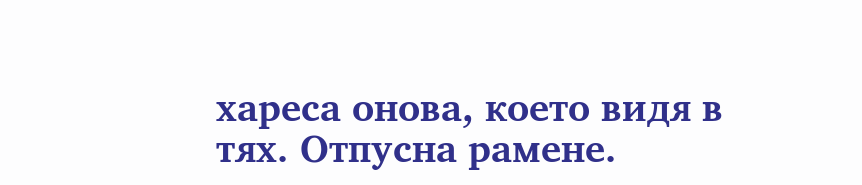хареса онова, което видя в тях. Отпусна рамене.